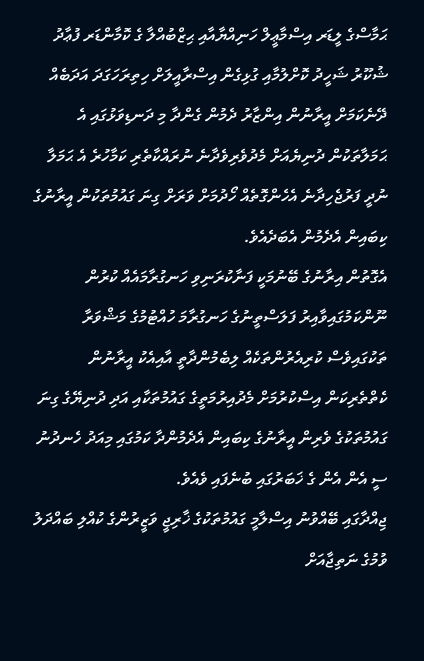ޙަމާސްގެ ލީޑަރ އިސްމާޢީލް ހަނިއްޔާއާއި ޙިޒްބުއްލާ ގެ ކޮމާންޑަރ ފުޢާދު ޝުކޫރު ޝަހީދު ކޮށްލުމާއި ގުޅިގެން އިސްރާއީލަށް ހިތިރަހަގަދަ އަދަބެއް ދޭނެކަމަށް އީރާނުން އިންޒާރު ދެމުން ގެންދާ މި ދަނޑިވަޅުގައި އެ ޙަމަލާތަކުން ދުނިޔެއަށް މެދުވެރިވެދާނެ ނުރައްކާތެރި ކަމާހުރެ އެ ޙަމަލާ ނުދީ ފަރުޖެހިދާނެ އެހެންގޮތެއް ހޯދުމަށް ވަރަށް ގިނަ ގައުމުތަކުން އީރާނުގެ ކިބައިން އެދެމުން އެބަދެއެވެ.
އެގޮތުން އިރާނުގެ ބޭނުމަކީ ފަނާކުރަނިވި ހަނގުރާމައެއް ކުރުން ނޫންކަމުގައިވާއިރު ފަލަސްތީނުގެ ހަނގުރާމަ ހުއްޓުމުގެ މަޝްވަރާ ތަކުގައިވެސް ކުރިއެރުންތަކެއް ލިބެމުންދާތީ އާއިއެކު އީރާނުން ކެތްތެރިކަން އިސްކުރުމަށް މެދުއިރުމަތީގެ ގައުމުތަކާއި އަދި ދުނިޔޭގެ ގިނަ ގައުމުތަކުގެ ވެރިން އީރާނުގެ ކިބައިން އެދެމުންދާ ކަމުގައި މިއަދު ހެނދުނު ސީ އެން އެން ގެ ޚަބަރުގައި ބުނެފައި ވެއެވެ.
ޖިއްދާގައި ބޭއްވުނު އިސްލާމީ ގައުމުތަކުގެ ޚާރިޖީ ވަޒީރުންގެ ކުއްލި ބައްދަލު ވުމުގެ ނަތިޖާއަށް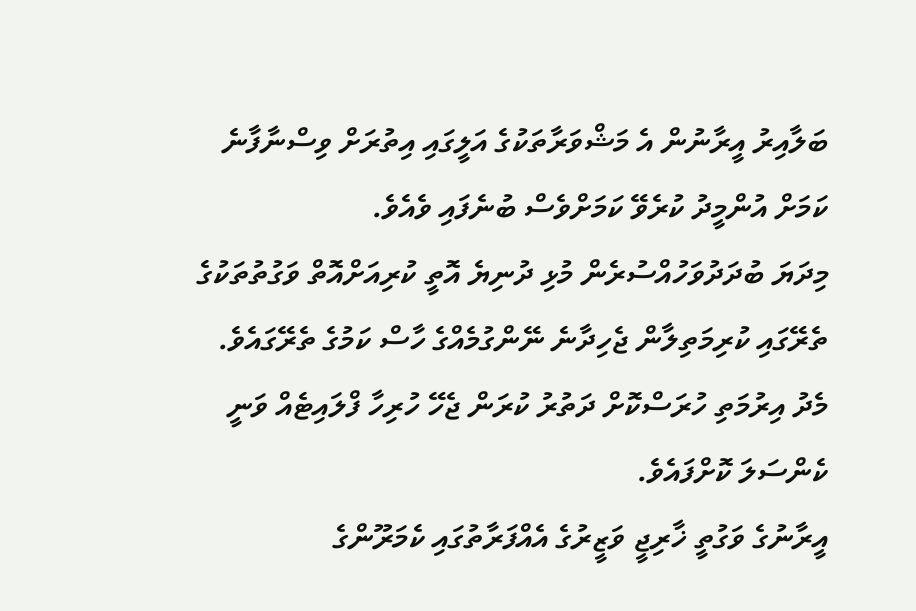ބަލާއިރު އީރާނުން އެ މަޝްވަރާތަކުގެ އަލީގައި އިތުރަށް ވިސްނާފާނެ ކަމަށް އުންމީދު ކުރެވޭ ކަމަށްވެސް ބުނެފައި ވެއެވެ.
މިދަޔަ ބުދަދުވަހުއްސުރެން މުޅި ދުނިޔެ އޮތީ ކުރިއަށްއޮތް ވަގުތުތަކުގެ ތެރޭގައި ކުރިމަތިލާން ޖެހިދާނެ ނޭންގުމެއްގެ ހާސް ކަމުގެ ތެރޭގައެވެ. މެދު އިރުމަތި ހުރަސްކޮށް ދަތުރު ކުރަން ޖެހޭ ހުރިހާ ފްލައިޓެއް ވަނީ ކެންސަލަ ކޮށްފައެވެ.
އީރާނުގެ ވަގުތީ ޚާރިޖީ ވަޒީރުގެ އެއްފަރާތުގައި ކެމަރޫންގެ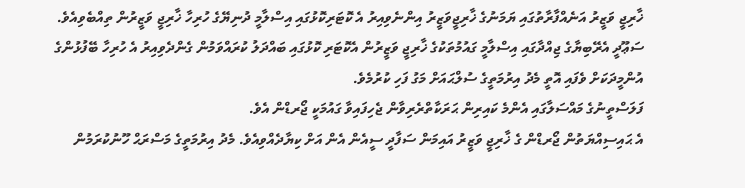ޚާރިޖީ ވަޒީރު އަނެއްފާރާތުގައި ޔަމަނުގެ ޚާރިޖީވަޒީރު އިންނެވިއިރު އެ ކޮޓަރިކޮޅުގައި އިސްލާމީ ދުނިޔޭގެ ހުރިހާ ޚާރިޖީ ވަޒީރުން ތިއްބެވިއެވެ.
ސަޢޫދީ އެރޭބިޔާގެ ޖިއްދާގައި އިސްލާމީ ގައުމުތަކުގެ ޚާރިޖީ ވަޒީރުން އެކޮޓަރި ކޮޅުގައި ބައްދަލު ކުރައްވަމުން ގެންދެވިއިރު އެ ހުރިހާ ބޭފުޅުންގެ އުންމީދަކަށް ވެފައި އޮތީ މެދު އިރުމަތީގެ ސުލްޙައަށް މަގު ފަހި ކުރުމެވެ.
ފަލަސްތީނުގެ މައްސަލާގައި އެންމެ ކައިރިން ޙަރަކާތްރެރިވާން ޖެހިފައިވާ ގައުމަކީ ޖޯރޑްން އެވެ.
އެ ޙައިސިއްޔަތުން ޖޯރޑްން ގެ ޚާރިޖީ ވަޒީރު އައިމަން ސަފާދީ ސީއެން އެން އަށް ކިޔާދެއްވިއެވެ. މެދު އިރުމަތީގެ މަސްރަޙް ހޫނުކުރަމުން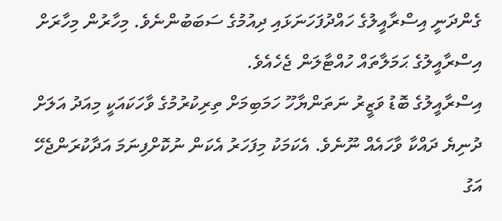ގެންދަނީ އިސްރާއީލުގެ ހައްދުފަހަނަޅައި ދިއުމުގެ ސަބަބުންނެވެ. މިހާރުން މިހާރަށް އިސްރާއީލުގެ ޙަމަލާތައް ހުއްޓާލަން ޖެހެއެވެ.
އިސްރާއީލުގެ ބޮޑު ވަޒީރު ނަތަންޔާހޫ ހަމަބިމަށް ތިރިކުރުމުގެ ވާހަކައަކީ މިއަދު އަލަށް ދުނިޔެ ދައްކާ ވާހައެއް ނޫނެވެ. އެކަމަކު މިފަހަރު އެކަން ނުކޮށްފިނަމަ އަދާކުރަންޖެހޭ އަގު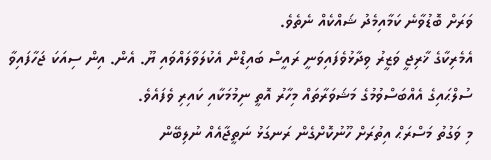ވަރަށް ބޮޑުވާނެ ކަމާއިމެދު ޝައްކެއް ނެތެވެ.
އެމެރިކާގެ ޚާރިޖީ ވަޒީރު ވިދާޅުވެފައިވަނީ ރައީސް ބައިޑްން އެކުލަވާލައްވައި ޔޫ. އެން. އިން ސިއަކަ ޖަހާފައިވާ ސުލްޙައިގެ އެއްބަސްވުމުގެ މަޝަވަރާތައް މިހާރު އޮތީ ނިމުމަކާއި ކައިރި ވެފައެވެ.
މި ވަގުތު މަސްރަޙް އިތުރަށް ހޫނުކޮށްގެން ރަނގަޅު ނަތީޖާއެއް ނުލިބޭން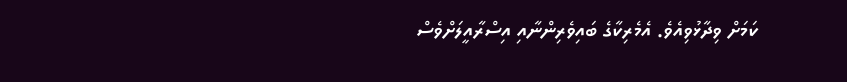ކަމަށް ވިދާޅުވިއެވެ. އެމެރިކާގެ ބައިވެރިންނާއި އިސްރާއީލަށްވެސް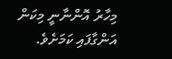މިހާރު އޮންނާނީ މިކަން އަންގާފައި ކަމަށެވެ.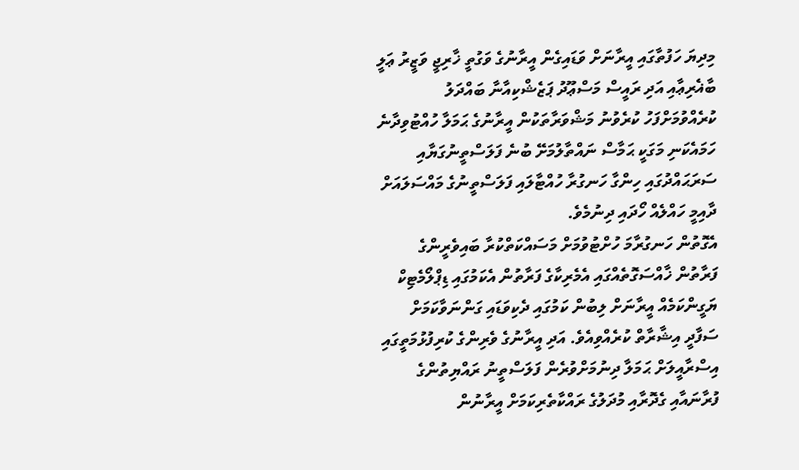މިދިޔަ ހަފުތާގައި އީރާނަށް ވަޑައިގެން އީރާނުގެ ވަގުތީ ޚާރިޖީ ވަޒީރު ޢަލީ ބާޣެރިޢާއި އަދި ރައީސް މަސްޢޫދު ޕަޒެޝްކިއާނާ ބައްދަލު ކުރެއްވުމަށްފަހު ކުރެވުނު މަޝްވަރާތަކުން އީރާނުގެ ޙަމަލާ ހުއްޓުވިދާނެ ހަމައެކަނި މަގަކީ ޙަމާސް ނައްތާލުމަށޭ ބުނެ ފަލަސްތީނުގަޔާއި ސަރަޙައްދުގައި ހިންގާ ހަނގުރާ ހުއްޓާލައި ފަލަސްތީނުގެ މައްސަލައަށް ދާއިމީ ހައްލެއް ހޯދައި ދިނުމެވެ.
އެގޮތުން ހަނގުރާމަ ހުށްޓުވުމަށް މަސައްކަތްކުރާ ބައިވެރީންގެ ފަރާތުން ޚާއްސަގޮތެއްގައި އެމެރިކާގެ ފަރާތުން އެކަމުގައި ޑިޕްލޯމެޓިކް ޔަގީންކަމެއް އީރާނަށް ލިބުން ކަމުގައި ދެކިވަޑައި ގަންނަވާކަމަށް ސަފާދީ އިޝާރާތް ކުރެއްވިއެވެ. އަދި އީރާނުގެ ވެރިންގެ ކުރިފުޅުމަތީގައި އިސްރާއީލަށް ޙަމަލާ ދިނުމަށްވުރެން ފަލަސްތީނު ރައްޔިތުންގެ ފުރާނައާއި ގެދޮރާއި މުދަލުގެ ރައްކާތެރިކަމަށް އީރާނުން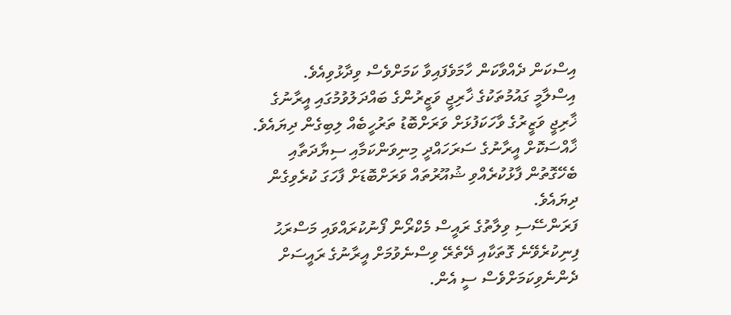އިސްކަން ދެއްވާކަން ހާމަވެފައިވާ ކަމަށްވެސް ވިދާޅުވިއެވެ.
އިސްލާމީ ގައުމުތަކުގެ ޚާރިޖީ ވަޒީރުންގެ ބައްދަލުވުމުގައި އީރާނުގެ ޚާރިޖީ ވަޒީރުގެ ވާހަކަފުޅަށް ވަރަށްބޮޑު ތަރުހީބެއް ލިބިގެން ދިޔައެވެ. ޚާއްސަކޮށް އީރާނުގެ ސަރަހައްދީ މިނިވަންކަމާއި ސިޔާދަތާއި ބެހޭގޮތުން ފާޅުކުރެއްވި ޝުއޫރުތައް ވަރަށްބޮޑަށް ފާހަގަ ކުރެވިގެން ދިޔައެވެ.
ފަރަންސޭސި ވިލާތުގެ ރައީސް މެކްރޯން ފޯނުކުރައްވައި މަސްރަޙު ފިނިކުރެވޭނެ ގޮތަކާއި ދޭތެރޭ ވިސްނެވުމަށް އީރާނުގެ ރައީސަށް ދެންނެވިކަމަށްވެސް ސީ އެން.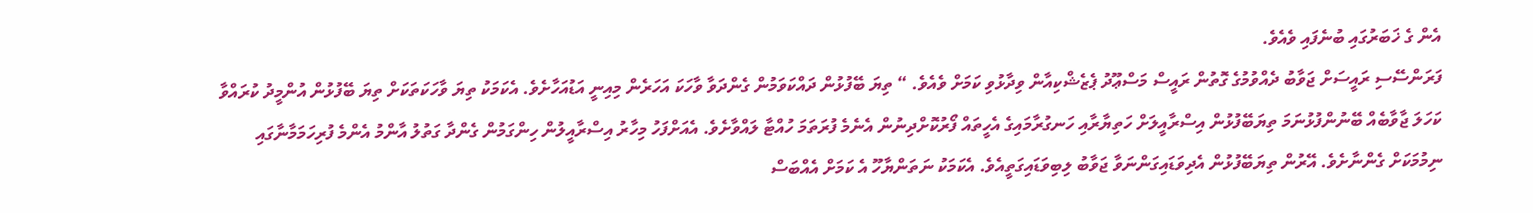އެން ގެ ޚަބަރުގައި ބުނެފައި ވެއެވެ.
ފަރަންސޭސި ރައީސަށް ޖަވާބު ދެއްވުމުގެ ގޮތުން ރައީސް މަސްޢޫދު ޕެޒެޝްކިއާން ވިދާޅުވި ކަމަށް ވެއެވެ. “ ތިޔަ ބޭފުޅުން ދައްކަވަމުން ގެންދަވާ ވާހަކަ އަހަރެން މިއިނީ އަޑުއަހާށެވެ. އެކަމަކު ތިޔަ ވާހަކަތަކަށް ތިޔަ ބޭފުޅުން އުންމީދު ކުރައްވާ ކަހަލަ ޖާވާބެއް ބޭނުންފުޅުނަމަ ތިޔަބޭފުޅުން އިސްރާއީލަށް ހަތިޔާރާއި ހަނގުރާމައިގެ އެހީތައް ފޯރުކޮށްދިނުން އެނެމެ ފުރަތަމަ ހުއްޓާ ލައްވާށެވެ. އެއަށްފަހު މިހާރު އިސްރާއީލުން ހިންގަމުން ގެންދާ ގަތުލު އާންމު އެންމެ ފުރިހަމަމާނާގައި ނިމުމަކަށް ގެންނާށެވެ. އޭރުން ތިޔަބޭފުޅުން އެދިވަޑައިގަންނަވާ ޖަވާބު ލިބިވަޑައިގަތީއެވެ. އެކަމަކު ނަތަންޔާހޫ އެ ކަމަށް އެއްބަސް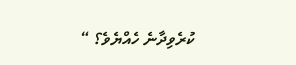ކުރެވިދާނެ ހެއްޔެވެ؟ “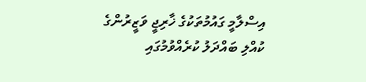އިސްލާމީ ގައުމުތަކުގެ ޚާރިޖީ ވަޒީރުންގެ ކުއްލި ބައްދަލު ކުރެއްވުމުގައި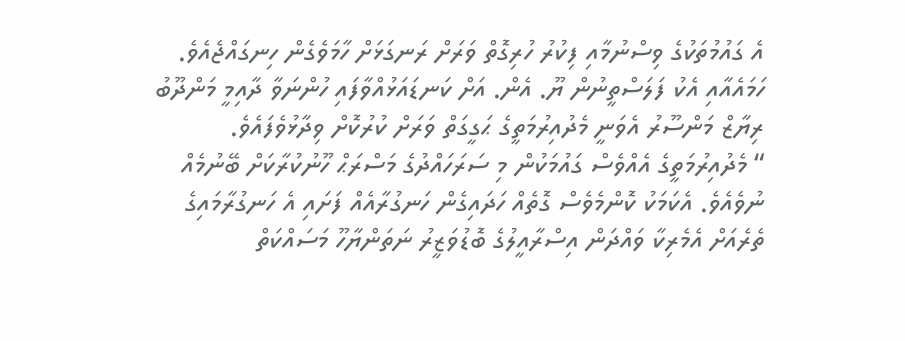އެ ގައުމުތަކުގެ ވިސްނުމާއި ފިކުރު ހުރިގޮތް ވަރަށް ރަނގަޅަށް ހާމަވެގެން ހިނގައްޖެއެވެ. ހަމައެއާއި އެކު ފަލަސްތީނުން ޔޫ. އެން. އަށް ކަނޑައަޅުއްވާފައި ހުންނަވާ ދާއިމީ މަންދޫބު ރިޔާޒް މަންސޫރު އެވަނީ މެދުއިރުމަތީގެ ޙަގީގަތް ވަރަށް ކުރުކޮށް ވިދާޅުވެފައެވެ.
“ މެދުއިރުމަތީގެ އެއްވެސް ގައުމަކުން މި ސަރަހައްދުގެ މަސްރަޙް ހޫނުކުރާކަށް ބޭނުމެއް ނުވެއެވެ. އެކަމަކު ކޮންމެވެސް ގޮތެއް ހަދައިގެން ހަނގުރާއެއް ފަށައި އެ ހަނގުރާމައިގެ ތެރެއަށް އެމެރިކާ ވައްދަން އިސްރާއީލުގެ ބޮޑުވަޒީރު ނަތަންޔާހޫ މަސައްކަތް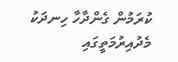ކުރަމުން ގެންދާހާ ހިނދަކު މެދުއިރުމަތީގައި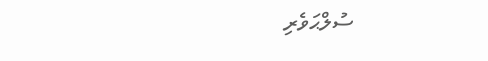ސުލްޙަވެރި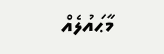މާޙައުލެއް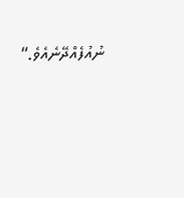ނުއުފެއްދޭނެއެވެ.“